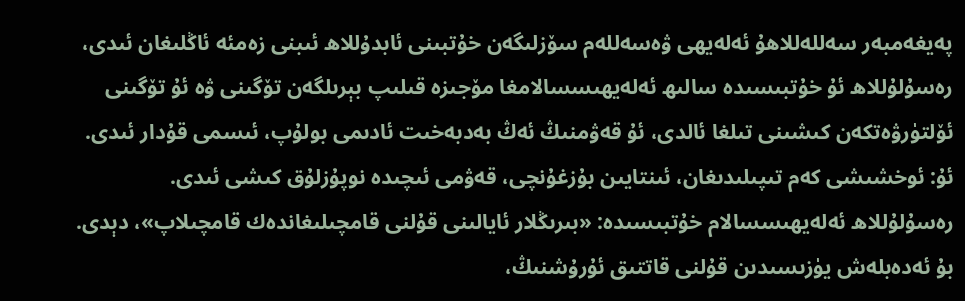پەيغەمبەر سەللەللاھۇ ئەلەيھى ۋەسەللەم سۆزلىگەن خۇتبىنى ئابدۇللاھ ئىبنى زەمئە ئاڭلىغان ئىدى، رەسۇلۇللاھ ئۇ خۇتبىسىدە سالىھ ئەلەيھىسسالامغا مۆجىزە قىلىپ بېرىلگەن تۆگىنى ۋە ئۇ تۆگىنى ئۆلتۈرۋەتكەن كىشىنى تىلغا ئالدى، ئۇ قەۋمنىڭ ئەڭ بەدبەخىت ئادىمى بولۇپ، ئىسمى قۇدار ئىدى. ئۇ: ئوخشىشى كەم تىپىلىدىغان، ئىنتايىن بۇزغۇنچى، قەۋمى ئىچىدە نوپۇزلۇق كىشى ئىدى. رەسۇلۇللاھ ئەلەيھىسسالام خۇتبىسىدە: «بىرىڭلار ئايالىنى قۇلنى قامچىلىغاندەك قامچىلاپ»، دېدى. بۇ ئەدەبلەش يۈزىسىدىن قۇلنى قاتتىق ئۇرۇشنىڭ،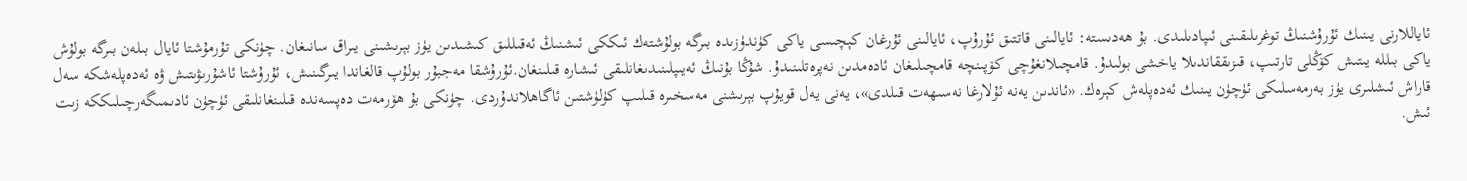ئاياللارنى يىنىك ئۇرۇشنىڭ توغرىلىقىنى ئىپادىلىدى. بۇ ھەدىستە: ئايالىنى قاتتىق ئۇرۇپ، ئايالىنى ئۇرغان كېچىسى ياكى كۈندۈزىدە بىرگە بولۇشتەك ئىككى ئىشنىڭ ئەقىللىق كىشىدىن يۈز بېرىشىنى يىراق سانىغان. چۈنكى تۇرمۇشتا ئايال بىلەن بىرگە بولۇش ياكى بىللە يىتىش كۆڭلى تارتىپ، قىزىققاندىلا ياخشى بولىدۇ. قامچىلانغۇچى كۆپىنچە قامچىلىغان ئادەمدىن نەپرەتلىنىدۇ. شۇڭا بۇنىڭ ئەيىپلىنىدىغانلىقى ئىشارە قىلىنغان.ئۇرۇشقا مەجبۇر بولۇپ قالغاندا يىرگىنىش، ئۇرۇشتا ئاشۇرىۋىتىش ۋە ئەدەپلەشكە سەل قاراش ئىشلىرى يۈز بەرمەسلىكى ئۈچۈن يىنىك ئەدەپلەش كېرەك. «ئاندىن يەنە ئۇلارغا نەسىھەت قىلدى»، يەنى يەل قويۇپ بېرىشنى مەسخىرە قىلىپ كۈلۈشتىن ئاگاھلاندۇردى. چۈنكى بۇ ھۆرمەت دەپسەندە قىلىنغانلىقى ئۈچۈن ئادىمىگەرچىلىككە زىت ئىش.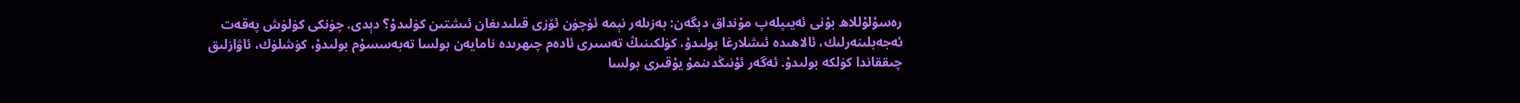رەسۇلۇللاھ بۇنى ئەيىپلەپ مۇنداق دېگەن: بەزىلەر نېمە ئۈچۈن ئۆزى قىلىدىغان ئىشتىن كۈلىدۇ؟ دېدى. چۈنكى كۈلۈش پەقەت ئەجەبلىنەرلىك، ئالاھىدە ئىشلارغا بولىدۇ، كۈلكىنىڭ تەسىرى ئادەم چىھرىدە نامايەن بولسا تەبەسسۇم بولىدۇ، كۈشلۈك، ئاۋازلىق چىققاندا كۈلكە بولىدۇ. ئەگەر ئۇنىڭدىنمۇ يۇقىرى بولسا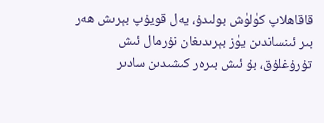قاقاھلاپ كۈلۈش بولىدۇ، يەل قويۇپ بېرىش ھەر بىر ئىنساندىن يۈز بېرىدىغان نۇرمال ئىش تۇرۇغلۇق، بۇ ئىش بىرەر كىشىدىن سادىر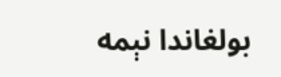بولغاندا نېمە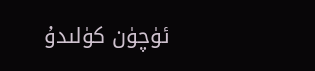ئۈچۈن كۈلىدۇ